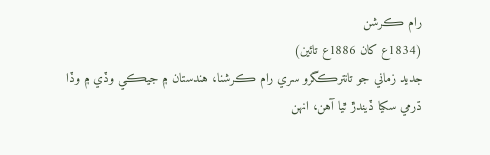رام ڪرشن
(1834ع کان 1886ع تائين)
جديد زماني جو تانترڪگرو سري رام ڪرشنا، هندستان ۾ جيڪي وڏي ۾ وڏا ڌرمي سکيا ڏيندڙ ٿيا آهن، انهن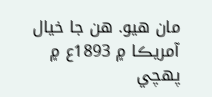مان هيو. هن جا خيال آمريڪا ۾ 1893ع ۾ پهچي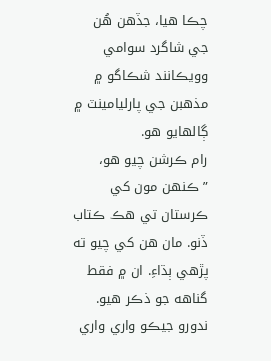چڪا هيا، جڏهن هُن جي شاگرد سوامي وويڪانند شڪاگو ۾ مذهبن جي پارليامينٽ ۾ ڳالهايو هو.
رام ڪرشن چيو هو، ”ڪنهن مون کي ڪرستان تي هڪ ڪتاب ڏنو. مان هن کي چيو ته پڙهي ٻڌاءِ. ان ۾ فقط گناهه جو ذڪر هيو. ندورو جيڪو واري واري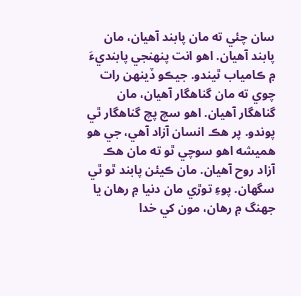سان چئي ته مان پابند آهيان، مان پابند آهيان. اهو انت پنهنجي پابنديءَ ۾ ڪامياب ٿيندو. جيڪو ڏينهن رات چوي ته مان گناهگار آهيان، مان گناهگار آهيان. اهو سچ پچ گناهگار ٿي پوندو. پر هڪ انسان آزاد آهي، جي هو هميشه اهو سوچي ٿو ته مان هڪ آزاد روح آهيان. مان ڪيئن پابند ٿو ٿي سگھان. پوءِ توڙي مان دنيا ۾ رهان يا جھنگ ۾ رهان، مون کي خدا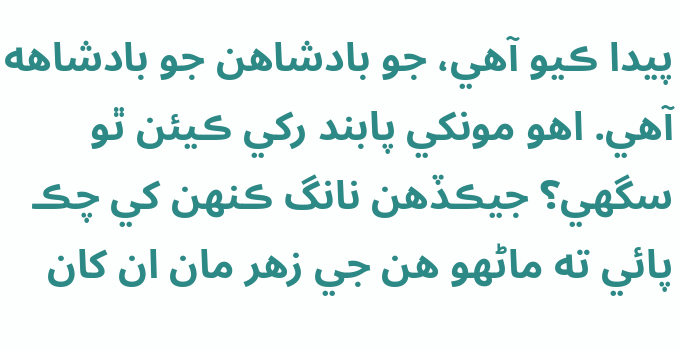پيدا ڪيو آهي، جو بادشاهن جو بادشاهه آهي. اهو مونکي پابند رکي ڪيئن ٿو سگھي؟ جيڪڏهن نانگ ڪنهن کي چڪ پائي ته ماڻهو هن جي زهر مان ان کان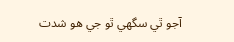آجو ٿي سگھي ٿو جي هو شدت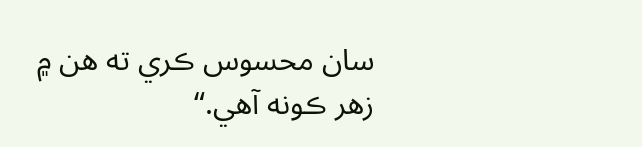سان محسوس ڪري ته هن ۾ زهر ڪونه آهي.“